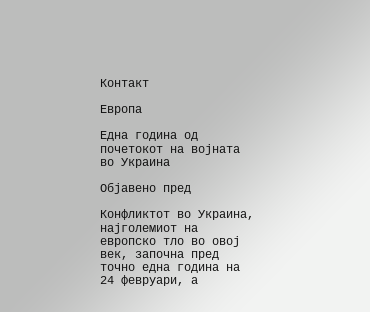Контакт

Европа

Една година од почетокот на војната во Украина

Објавено пред

Конфликтот во Украина, најголемиот на европско тло во овој век, започна пред точно една година на 24 февруари, а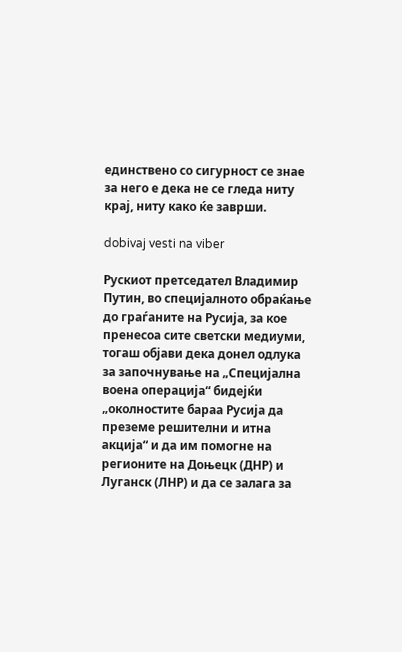единствено со сигурност се знае за него е дека не се гледа ниту крај, ниту како ќе заврши.

dobivaj vesti na viber

Рускиот претседател Владимир Путин, во специјалното обраќање до граѓаните на Русија, за кое пренесоа сите светски медиуми, тогаш објави дека донел одлука за започнување на „Специјална воена операција“ бидејќи „околностите бараа Русија да преземе решителни и итна акција“ и да им помогне на регионите на Доњецк (ДНР) и Луганск (ЛНР) и да се залага за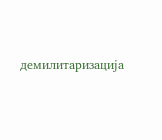демилитаризација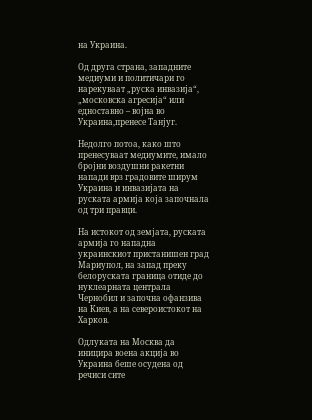на Украина.

Од друга страна, западните медиуми и политичари го нарекуваат „руска инвазија“, „московска агресија“ или едноставно – војна во Украина,пренесе Танјуг.

Недолго потоа, како што пренесуваат медиумите, имало бројни воздушни ракетни напади врз градовите ширум Украина и инвазијата на руската армија која започнала од три правци.

На истокот од земјата, руската армија го нападна украинскиот пристанишен град Мариупол, на запад преку белоруската граница отиде до нуклеарната централа Чернобил и започна офанзива на Киев, а на североистокот на Харков.

Одлуката на Москва да иницира воена акција во Украина беше осудена од речиси сите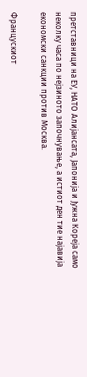претставници на ЕУ, НАТО Алијансата, Јапонија и Јужна Кореја само неколку часа по нејзиното започнување, а истиот ден тие најавија економски санкции против Москва.

Францускиот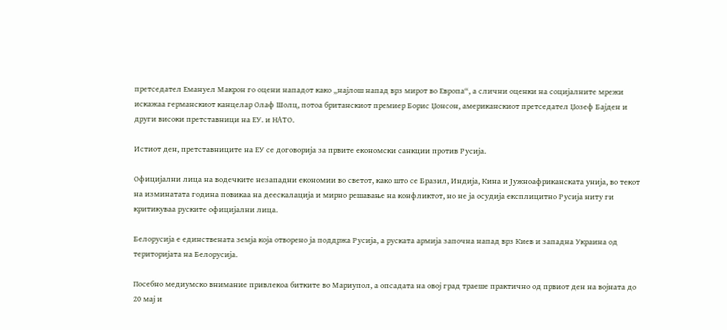претседател Емануел Макрон го оцени нападот како „најлош напад врз мирот во Европа“, а слични оценки на социјалните мрежи искажаа германскиот канцелар Олаф Шолц, потоа британскиот премиер Борис Џонсон, американскиот претседател Џозеф Бајден и други високи претставници на ЕУ. и НАТО.

Истиот ден, претставниците на ЕУ се договорија за првите економски санкции против Русија.

Официјални лица на водечките незападни економии во светот, како што се Бразил, Индија, Кина и Јужноафриканската унија, во текот на изминатата година повикаа на деескалација и мирно решавање на конфликтот, но не ја осудија експлицитно Русија ниту ги критикуваа руските официјални лица.

Белорусија е единствената земја која отворено ја поддржа Русија, а руската армија започна напад врз Киев и западна Украина од територијата на Белорусија.

Посебно медиумско внимание привлекоа битките во Мариупол, а опсадата на овој град траеше практично од првиот ден на војната до 20 мај и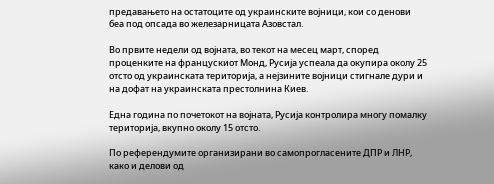предавањето на остатоците од украинските војници, кои со денови беа под опсада во железарницата Азовстал.

Во првите недели од војната, во текот на месец март, според проценките на францускиот Монд, Русија успеала да окупира околу 25 отсто од украинската територија, а нејзините војници стигнале дури и на дофат на украинската престолнина Киев.

Една година по почетокот на војната, Русија контролира многу помалку територија, вкупно околу 15 отсто.

По референдумите организирани во самопрогласените ДПР и ЛНР, како и делови од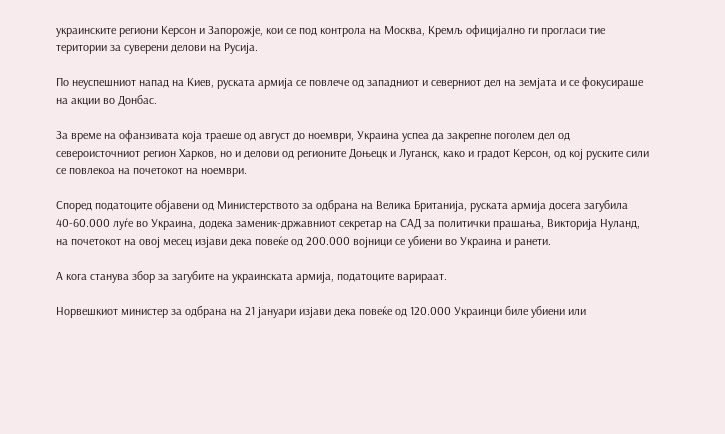украинските региони Керсон и Запорожје, кои се под контрола на Москва, Кремљ официјално ги прогласи тие територии за суверени делови на Русија.

По неуспешниот напад на Киев, руската армија се повлече од западниот и северниот дел на земјата и се фокусираше на акции во Донбас.

За време на офанзивата која траеше од август до ноември, Украина успеа да закрепне поголем дел од североисточниот регион Харков, но и делови од регионите Доњецк и Луганск, како и градот Керсон, од кој руските сили се повлекоа на почетокот на ноември.

Според податоците објавени од Министерството за одбрана на Велика Британија, руската армија досега загубила 40-60.000 луѓе во Украина, додека заменик-државниот секретар на САД за политички прашања, Викторија Нуланд, на почетокот на овој месец изјави дека повеќе од 200.000 војници се убиени во Украина и ранети.

А кога станува збор за загубите на украинската армија, податоците варираат.

Норвешкиот министер за одбрана на 21 јануари изјави дека повеќе од 120.000 Украинци биле убиени или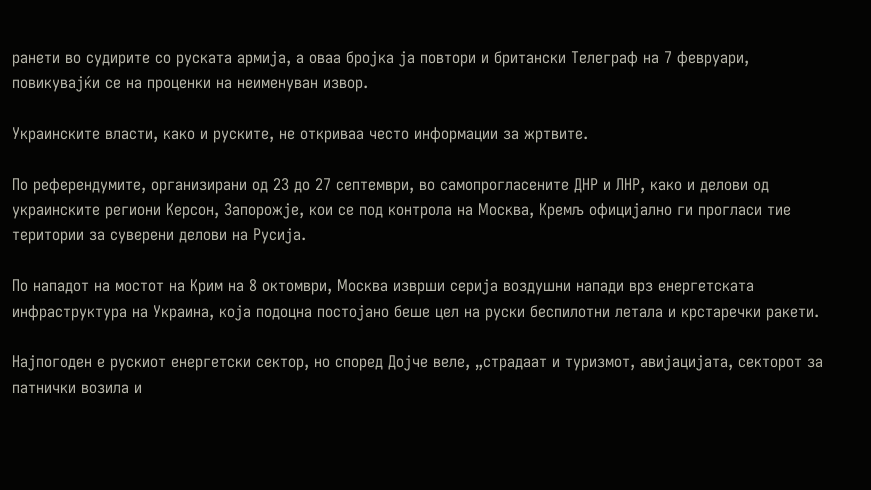ранети во судирите со руската армија, а оваа бројка ја повтори и британски Телеграф на 7 февруари, повикувајќи се на проценки на неименуван извор.

Украинските власти, како и руските, не откриваа често информации за жртвите.

По референдумите, организирани од 23 до 27 септември, во самопрогласените ДНР и ЛНР, како и делови од украинските региони Керсон, Запорожје, кои се под контрола на Москва, Кремљ официјално ги прогласи тие територии за суверени делови на Русија.

По нападот на мостот на Крим на 8 октомври, Москва изврши серија воздушни напади врз енергетската инфраструктура на Украина, која подоцна постојано беше цел на руски беспилотни летала и крстаречки ракети.

Најпогоден е рускиот енергетски сектор, но според Дојче веле, „страдаат и туризмот, авијацијата, секторот за патнички возила и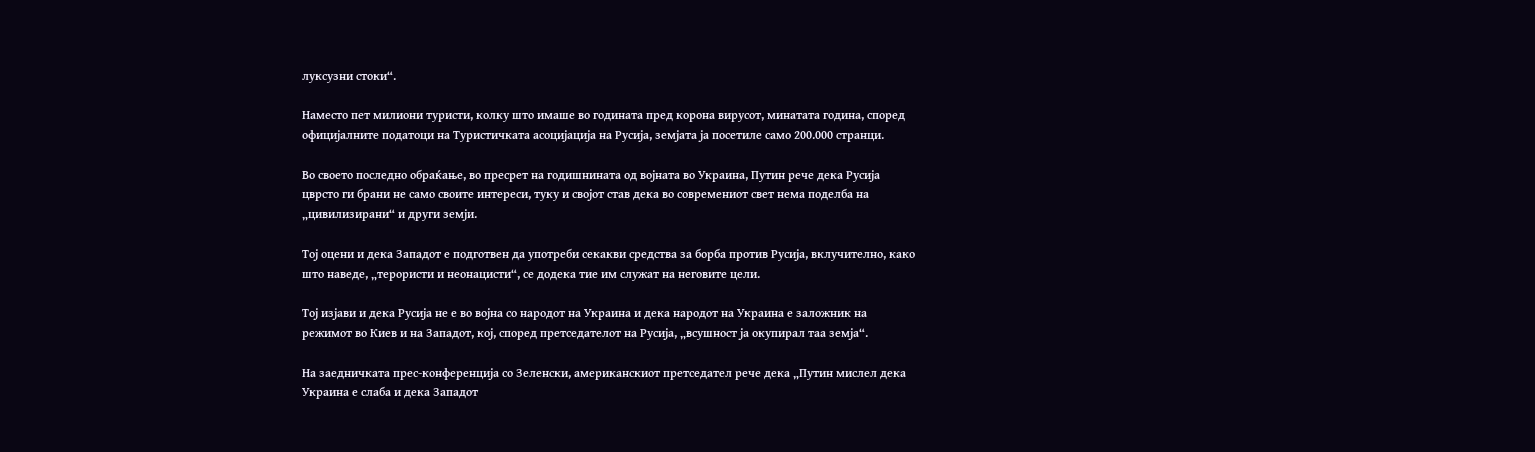луксузни стоки“.

Наместо пет милиони туристи, колку што имаше во годината пред корона вирусот, минатата година, според официјалните податоци на Туристичката асоцијација на Русија, земјата ја посетиле само 200.000 странци.

Во своето последно обраќање, во пресрет на годишнината од војната во Украина, Путин рече дека Русија цврсто ги брани не само своите интереси, туку и својот став дека во современиот свет нема поделба на „цивилизирани“ и други земји.

Тој оцени и дека Западот е подготвен да употреби секакви средства за борба против Русија, вклучително, како што наведе, „терористи и неонацисти“, се додека тие им служат на неговите цели.

Тој изјави и дека Русија не е во војна со народот на Украина и дека народот на Украина е заложник на режимот во Киев и на Западот, кој, според претседателот на Русија, „всушност ја окупирал таа земја“.

На заедничката прес-конференција со Зеленски, американскиот претседател рече дека „Путин мислел дека Украина е слаба и дека Западот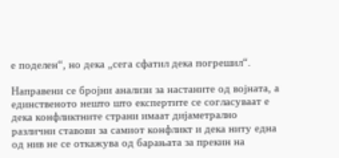е поделен“, но дека „сега сфатил дека погрешил“.

Направени се бројни анализи за настаните од војната, а единственото нешто што експертите се согласуваат е дека конфликтните страни имаат дијаметрално различни ставови за самиот конфликт и дека ниту една од нив не се откажува од барањата за прекин на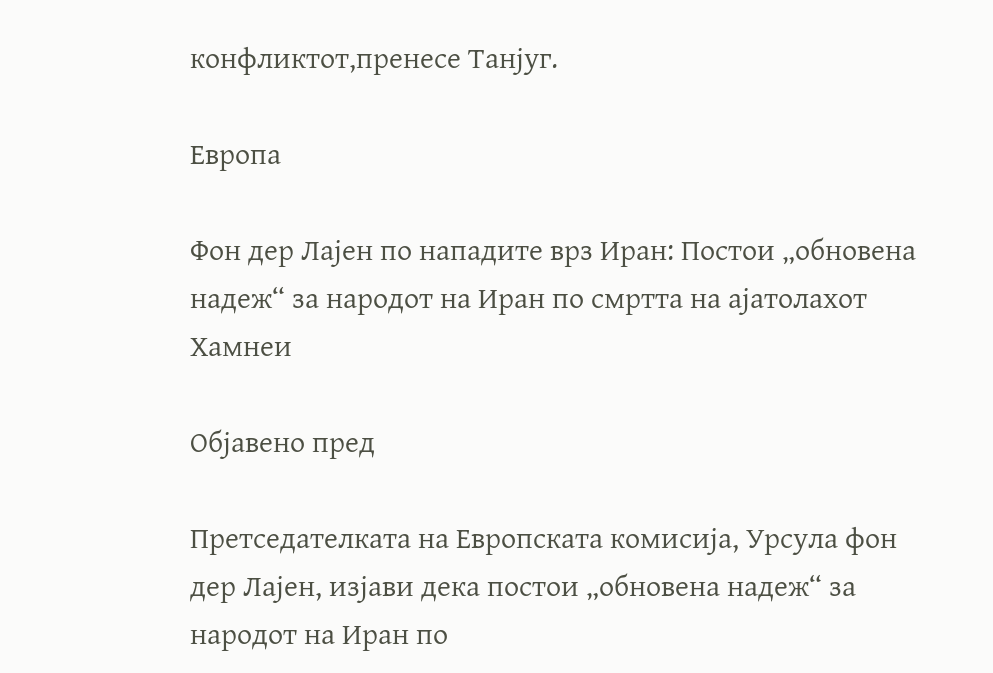конфликтот,пренесе Танјуг.

Европа

Фон дер Лајен по нападите врз Иран: Постои „обновена надеж“ за народот на Иран по смртта на ајатолахот Хамнеи

Објавено пред

Претседателката на Европската комисија, Урсула фон дер Лајен, изјави дека постои „обновена надеж“ за народот на Иран по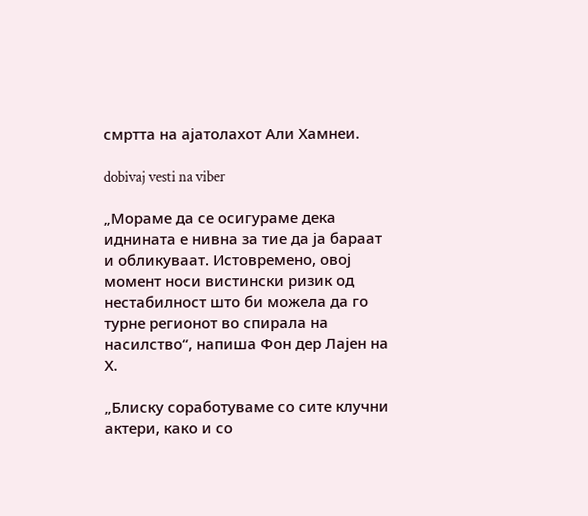смртта на ајатолахот Али Хамнеи.

dobivaj vesti na viber

„Мораме да се осигураме дека иднината е нивна за тие да ја бараат и обликуваат. Истовремено, овој момент носи вистински ризик од нестабилност што би можела да го турне регионот во спирала на насилство“, напиша Фон дер Лајен на Х.

„Блиску соработуваме со сите клучни актери, како и со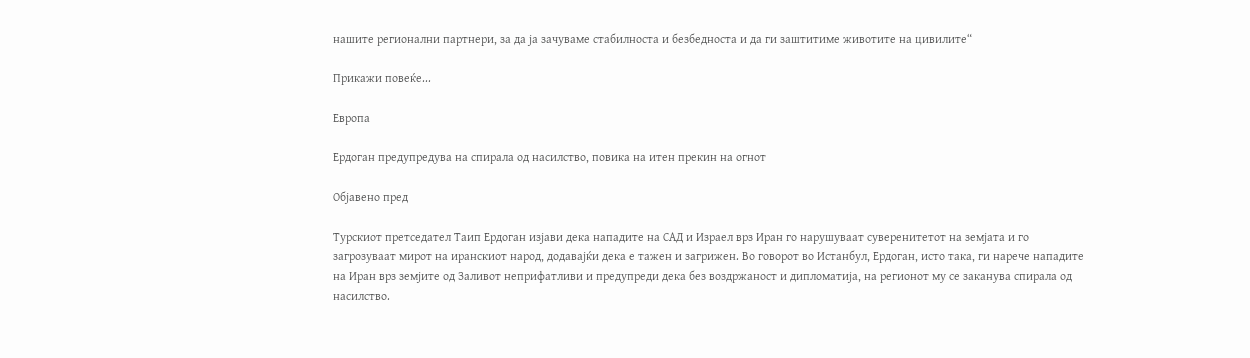нашите регионални партнери, за да ја зачуваме стабилноста и безбедноста и да ги заштитиме животите на цивилите“

Прикажи повеќе...

Европа

Ердоган предупредува на спирала од насилство, повика на итен прекин на огнот

Објавено пред

Турскиот претседател Таип Ердоган изјави дека нападите на САД и Израел врз Иран го нарушуваат суверенитетот на земјата и го загрозуваат мирот на иранскиот народ, додавајќи дека е тажен и загрижен. Во говорот во Истанбул, Ердоган, исто така, ги нарече нападите на Иран врз земјите од Заливот неприфатливи и предупреди дека без воздржаност и дипломатија, на регионот му се заканува спирала од насилство.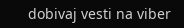dobivaj vesti na viber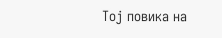Тој повика на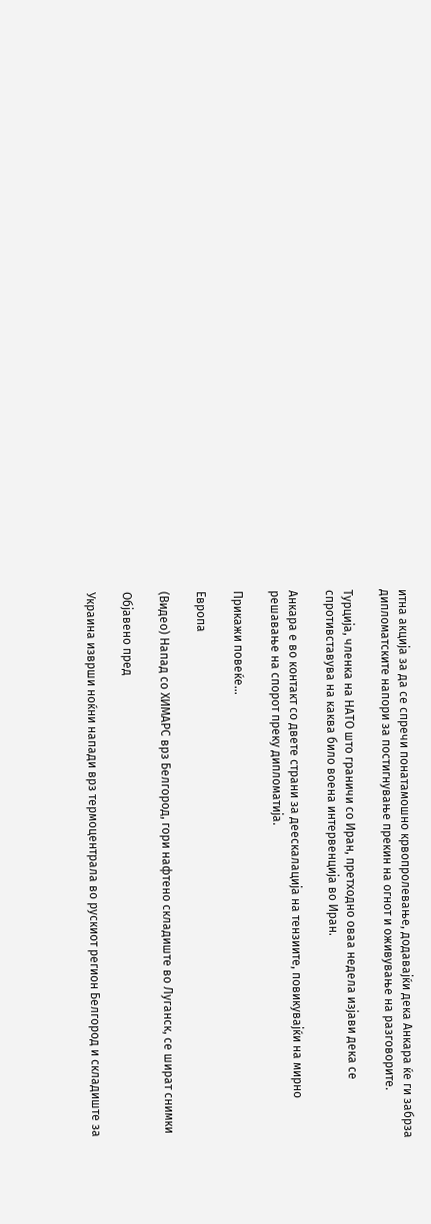итна акција за да се спречи понатамошно крвопролевање, додавајќи дека Анкара ќе ги забрза дипломатските напори за постигнување прекин на огнот и оживување на разговорите.

Турција, членка на НАТО што граничи со Иран, претходно оваа недела изјави дека се спротивставува на каква било воена интервенција во Иран.

Анкара е во контакт со двете страни за деескалација на тензиите, повикувајќи на мирно решавање на спорот преку дипломатија.

Прикажи повеќе...

Европа

(Видео) Напад со ХИМАРС врз Белгород, гори нафтено складиште во Луганск, се шират снимки

Објавено пред

Украина изврши ноќни напади врз термоцентрала во рускиот регион Белгород и складиште за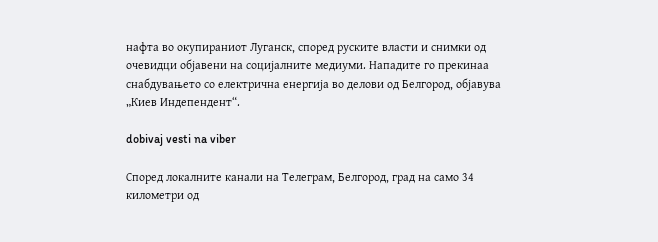нафта во окупираниот Луганск, според руските власти и снимки од очевидци објавени на социјалните медиуми. Нападите го прекинаа снабдувањето со електрична енергија во делови од Белгород, објавува „Киев Индепендент“.

dobivaj vesti na viber

Според локалните канали на Телеграм, Белгород, град на само 34 километри од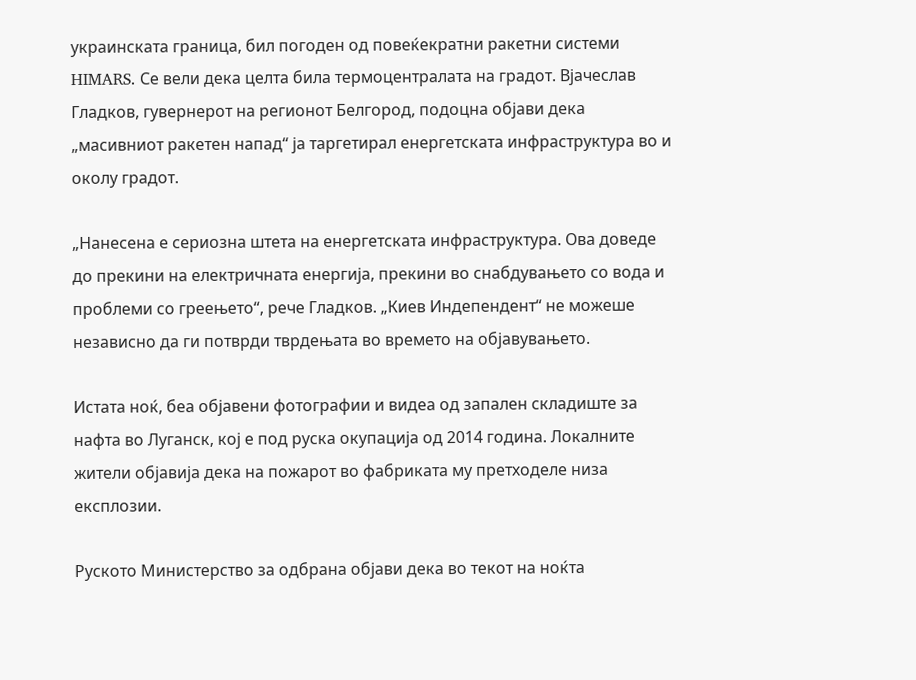украинската граница, бил погоден од повеќекратни ракетни системи HIMARS. Се вели дека целта била термоцентралата на градот. Вјачеслав Гладков, гувернерот на регионот Белгород, подоцна објави дека „масивниот ракетен напад“ ја таргетирал енергетската инфраструктура во и околу градот.

„Нанесена е сериозна штета на енергетската инфраструктура. Ова доведе до прекини на електричната енергија, прекини во снабдувањето со вода и проблеми со греењето“, рече Гладков. „Киев Индепендент“ не можеше независно да ги потврди тврдењата во времето на објавувањето.

Истата ноќ, беа објавени фотографии и видеа од запален складиште за нафта во Луганск, кој е под руска окупација од 2014 година. Локалните жители објавија дека на пожарот во фабриката му претходеле низа експлозии.

Руското Министерство за одбрана објави дека во текот на ноќта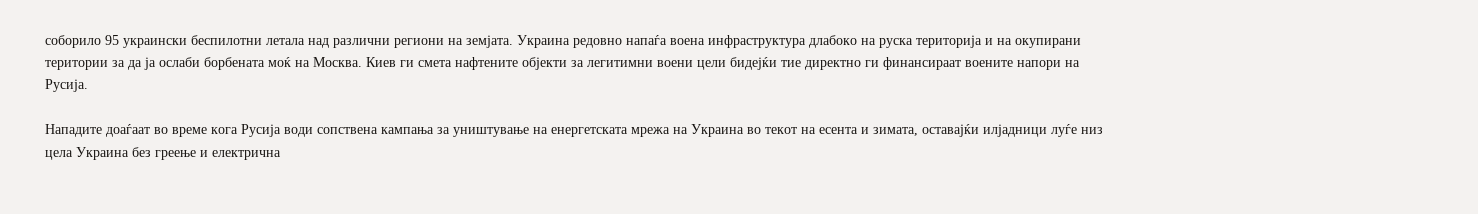соборило 95 украински беспилотни летала над различни региони на земјата. Украина редовно напаѓа воена инфраструктура длабоко на руска територија и на окупирани територии за да ја ослаби борбената моќ на Москва. Киев ги смета нафтените објекти за легитимни воени цели бидејќи тие директно ги финансираат воените напори на Русија.

Нападите доаѓаат во време кога Русија води сопствена кампања за уништување на енергетската мрежа на Украина во текот на есента и зимата, оставајќи илјадници луѓе низ цела Украина без греење и електрична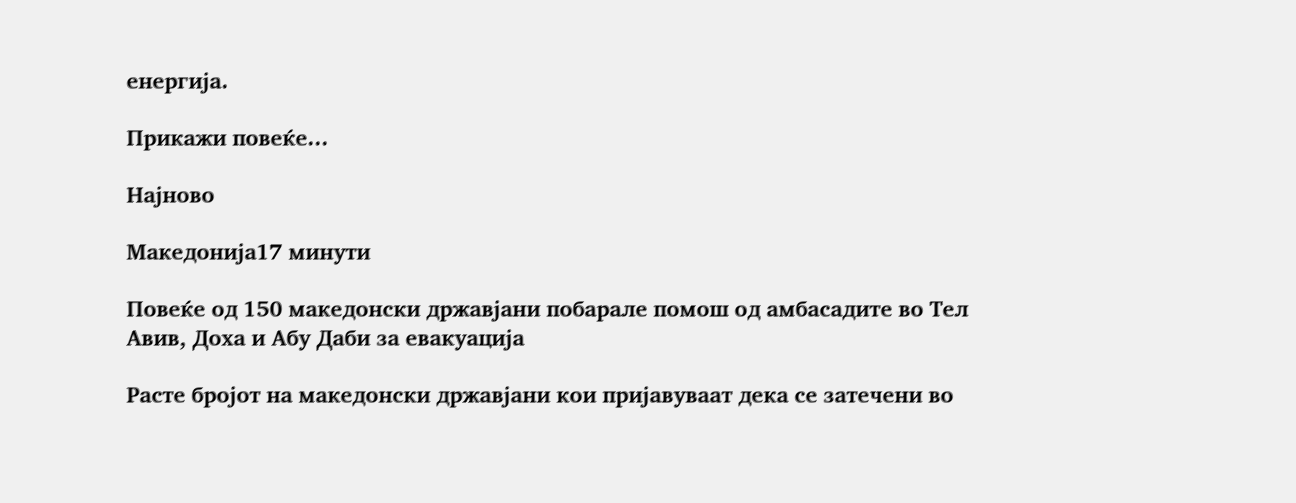енергија.

Прикажи повеќе...

Најново

Македонија17 минути

Повеќе од 150 македонски државјани побарале помош од амбасадите во Тел Авив, Доха и Абу Даби за евакуација

Расте бројот на македонски државјани кои пријавуваат дека се затечени во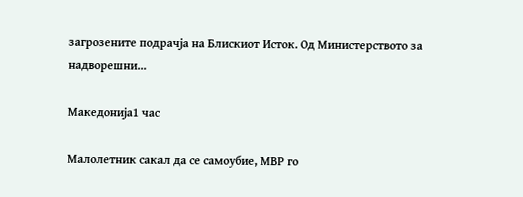загрозените подрачја на Блискиот Исток. Од Министерството за надворешни...

Македонија1 час

Малолетник сакал да се самоубие, МВР го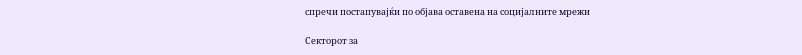спречи постапувајќи по објава оставена на социјалните мрежи

Секторот за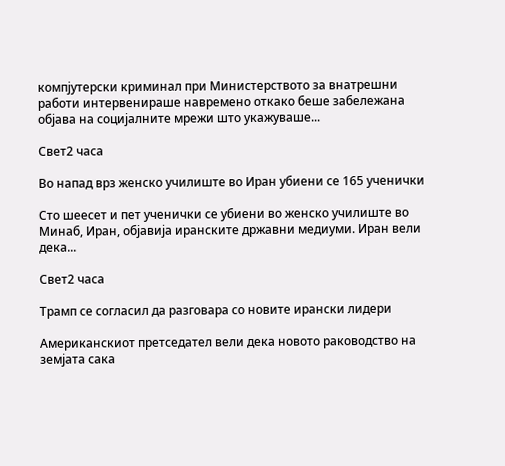компјутерски криминал при Министерството за внатрешни работи интервенираше навремено откако беше забележана објава на социјалните мрежи што укажуваше...

Свет2 часа

Во напад врз женско училиште во Иран убиени се 165 ученички

Сто шеесет и пет ученички се убиени во женско училиште во Минаб, Иран, објавија иранските државни медиуми. Иран вели дека...

Свет2 часа

Трамп се согласил да разговара со новите ирански лидери

Американскиот претседател вели дека новото раководство на земјата сака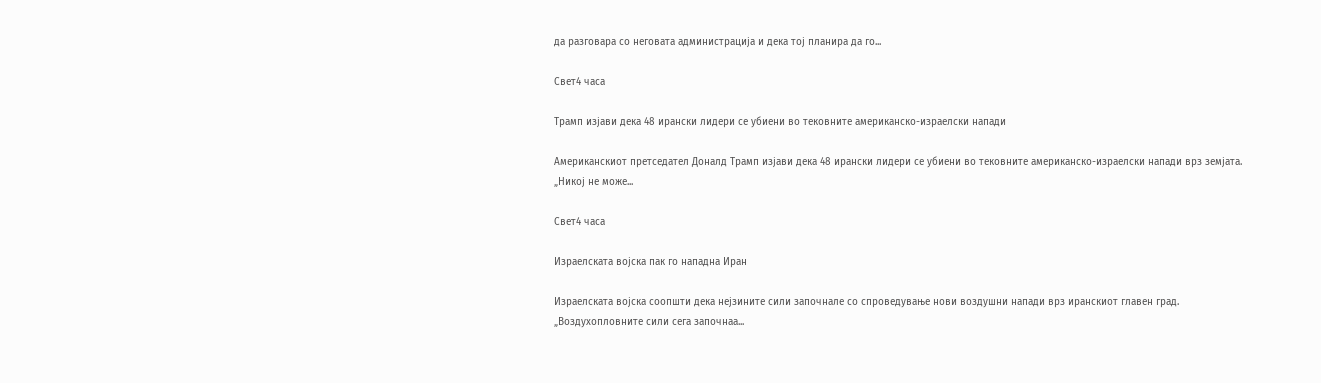да разговара со неговата администрација и дека тој планира да го...

Свет4 часа

Трамп изјави дека 48 ирански лидери се убиени во тековните американско-израелски напади

Американскиот претседател Доналд Трамп изјави дека 48 ирански лидери се убиени во тековните американско-израелски напади врз земјата. „Никој не може...

Свет4 часа

Израелската војска пак го нападна Иран

Израелската војска соопшти дека нејзините сили започнале со спроведување нови воздушни напади врз иранскиот главен град. „Воздухопловните сили сега започнаа...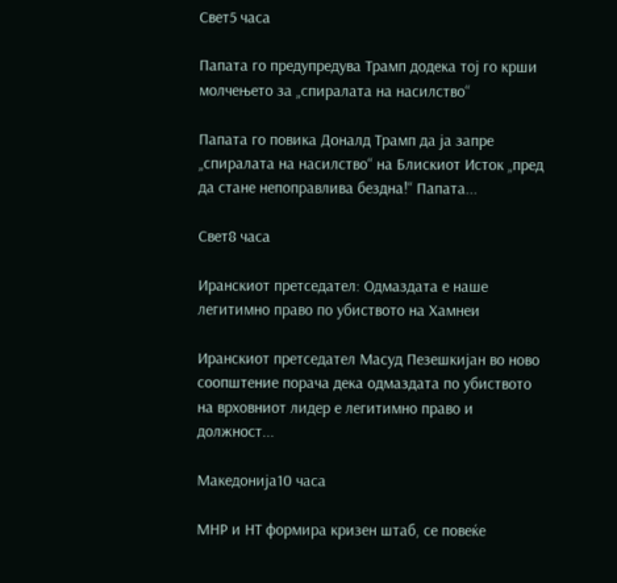Свет5 часа

Папата го предупредува Трамп додека тој го крши молчењето за „спиралата на насилство“

Папата го повика Доналд Трамп да ја запре „спиралата на насилство“ на Блискиот Исток „пред да стане непоправлива бездна!“ Папата...

Свет8 часа

Иранскиот претседател: Одмаздата е наше легитимно право по убиството на Хамнеи

Иранскиот претседател Масуд Пезешкијан во ново соопштение порача дека одмаздата по убиството на врховниот лидер е легитимно право и должност...

Македонија10 часа

МНР и НТ формира кризен штаб, се повеќе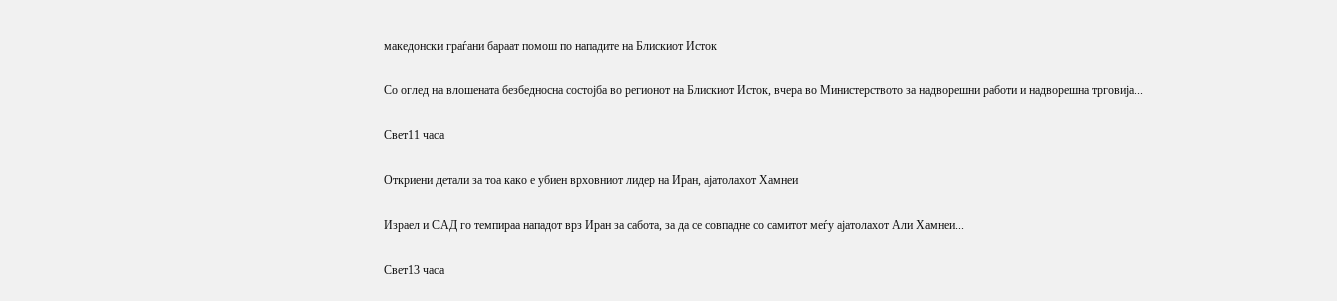македонски граѓани бараат помош по нападите на Блискиот Исток

Со оглед на влошената безбедносна состојба во регионот на Блискиот Исток, вчера во Министерството за надворешни работи и надворешна трговија...

Свет11 часа

Откриени детали за тоа како е убиен врховниот лидер на Иран, ајатолахот Хамнеи

Израел и САД го темпираа нападот врз Иран за сабота, за да се совпадне со самитот меѓу ајатолахот Али Хамнеи...

Свет13 часа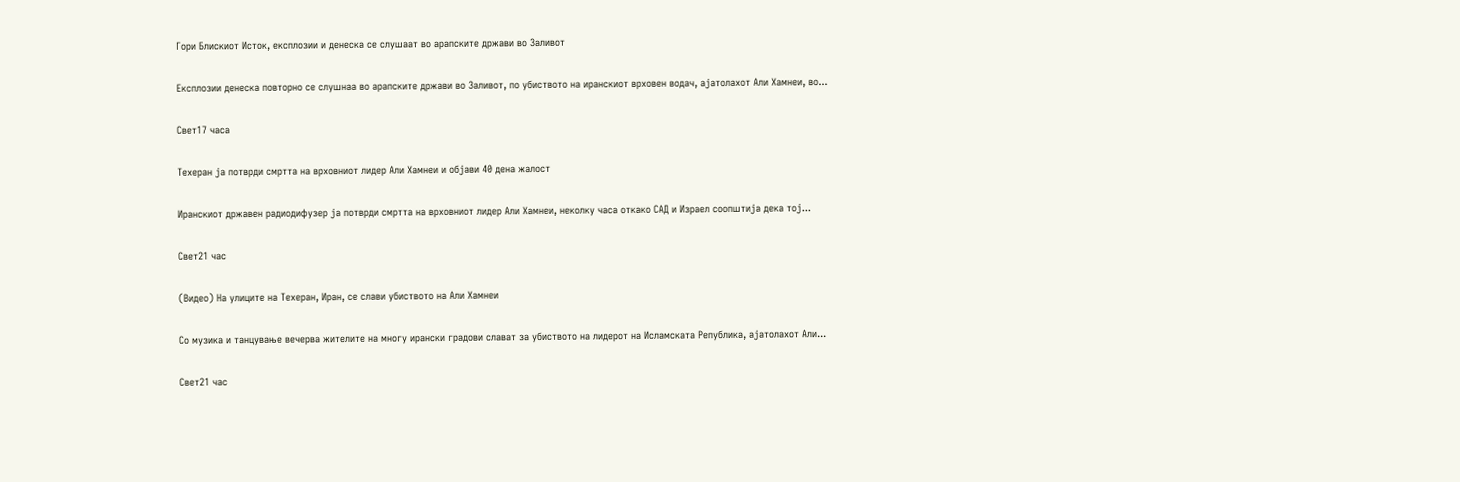Гори Блискиот Исток, експлозии и денеска се слушаат во арапските држави во Заливот

Експлозии денеска повторно се слушнаа во арапските држави во Заливот, по убиството на иранскиот врховен водач, ајатолахот Али Хамнеи, во...

Свет17 часа

Техеран ја потврди смртта на врховниот лидер Али Хамнеи и објави 40 дена жалост

Иранскиот државен радиодифузер ја потврди смртта на врховниот лидер Али Хамнеи, неколку часа откако САД и Израел соопштија дека тој...

Свет21 час

(Видео) На улиците на Техеран, Иран, се слави убиството на Али Хамнеи

Со музика и танцување вечерва жителите на многу ирански градови слават за убиството на лидерот на Исламската Република, ајатолахот Али...

Свет21 час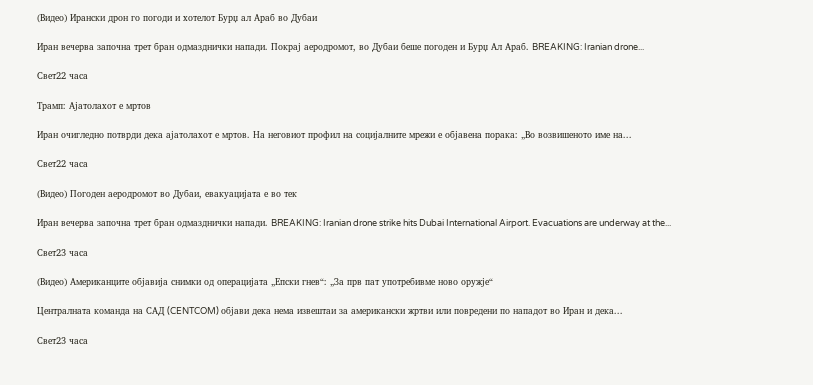(Видео) Ирански дрон го погоди и хотелот Бурџ ал Араб во Дубаи

Иран вечерва започна трет бран одмазднички напади. Покрај аеродромот, во Дубаи беше погоден и Бурџ Ал Араб. BREAKING: Iranian drone...

Свет22 часа

Трамп: Ајатолахот е мртов

Иран очигледно потврди дека ајатолахот е мртов. На неговиот профил на социјалните мрежи е објавена порака: „Во возвишеното име на...

Свет22 часа

(Видео) Погоден аеродромот во Дубаи, евакуацијата е во тек

Иран вечерва започна трет бран одмазднички напади. BREAKING: Iranian drone strike hits Dubai International Airport. Evacuations are underway at the...

Свет23 часа

(Видео) Американците објавија снимки од операцијата „Епски гнев“: „За прв пат употребивме ново оружје“

Централната команда на САД (CENTCOM) објави дека нема извештаи за американски жртви или повредени по нападот во Иран и дека...

Свет23 часа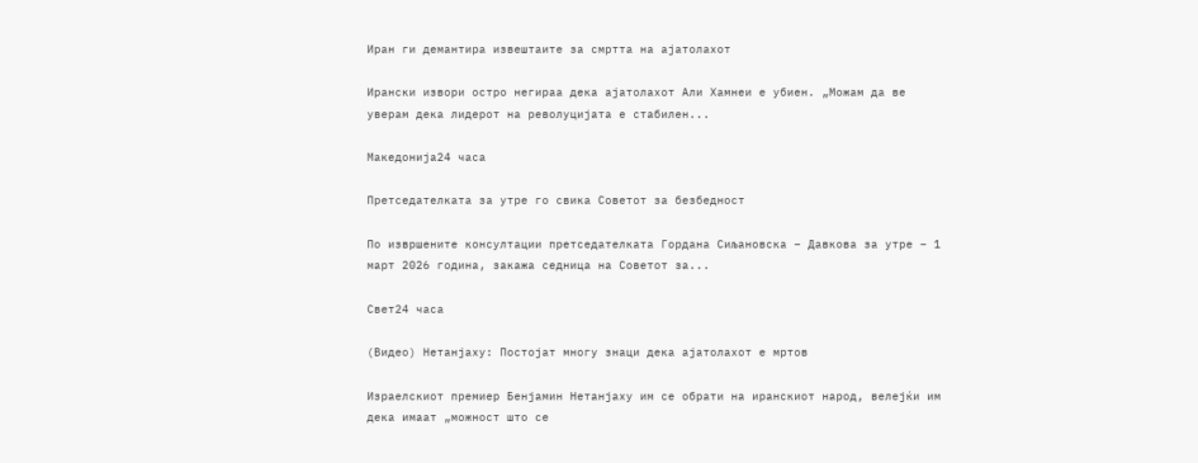Иран ги демантира извештаите за смртта на ајатолахот

Ирански извори остро негираа дека ајатолахот Али Хамнеи е убиен. „Можам да ве уверам дека лидерот на револуцијата е стабилен...

Македонија24 часа

Претседателката за утре го свика Советот за безбедност

По извршените консултации претседателката Гордана Сиљановска – Давкова за утре – 1 март 2026 година, закажа седница на Советот за...

Свет24 часа

(Видео) Нетанјаху: Постојат многу знаци дека ајатолахот е мртов

Израелскиот премиер Бенјамин Нетанјаху им се обрати на иранскиот народ, велејќи им дека имаат „можност што се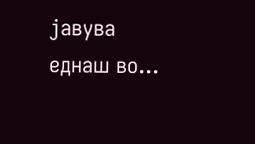јавува еднаш во...